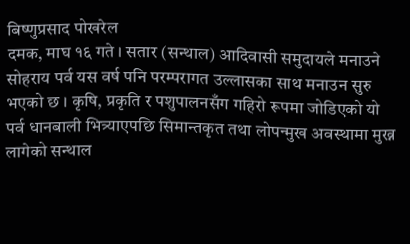बिष्णुप्रसाद पोखरेल
दमक, माघ १६ गते । सतार (सन्थाल) आदिवासी समुदायले मनाउने सोहराय पर्व यस वर्ष पनि परम्परागत उल्लासका साथ मनाउन सुरु भएको छ । कृषि, प्रकृति र पशुपालनसँग गहिरो रूपमा जोडिएको यो पर्व धानबाली भित्र्याएपछि सिमान्तकृत तथा लोपन्मुख अवस्थामा मुख्न लागेको सन्थाल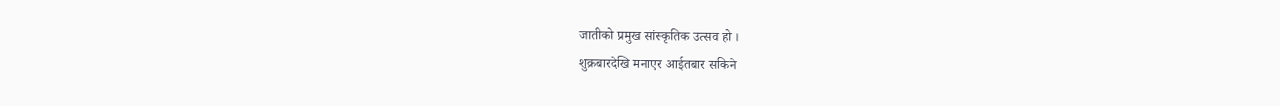जातीको प्रमुख सांस्कृतिक उत्सव हो ।
शुक्रबारदेखि मनाएर आईतबार सकिने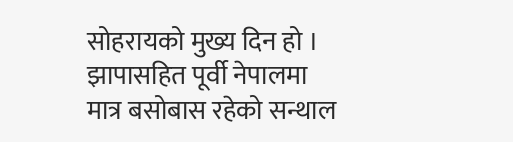सोहरायको मुख्य दिन हो । झापासहित पूर्वी नेपालमा मात्र बसोबास रहेको सन्थाल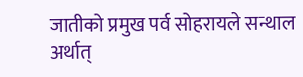जातीको प्रमुख पर्व सोहरायले सन्थाल अर्थात्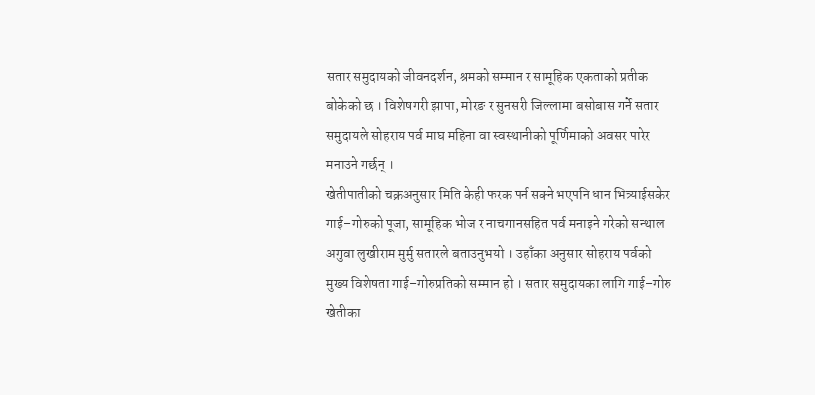सतार समुदायको जीवनदर्शन, श्रमको सम्मान र सामूहिक एकताको प्रतीक बोकेको छ । विशेषगरी झापा, मोरङ र सुनसरी जिल्लामा बसोबास गर्ने सतार समुदायले सोहराय पर्व माघ महिना वा स्वस्थानीको पूर्णिमाको अवसर पारेर मनाउने गर्छन् ।
खेतीपातीको चक्रअनुसार मिति केही फरक पर्न सक्ने भएपनि धान भित्र्याईसकेर गाई–गोरुको पूजा, सामूहिक भोज र नाचगानसहित पर्व मनाइने गरेको सन्थाल अगुवा लुखीराम मुर्मु सतारले बताउनुभयो । उहाँका अनुसार सोहराय पर्वको मुख्य विशेषता गाई–गोरुप्रतिको सम्मान हो । सतार समुदायका लागि गाई–गोरु खेतीका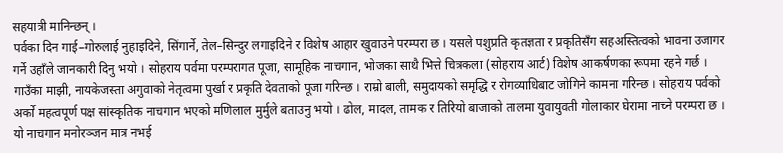सहयात्री मानिन्छन् ।
पर्वका दिन गाई–गोरुलाई नुहाइदिने, सिंगार्ने, तेल–सिन्दुर लगाइदिने र विशेष आहार खुवाउने परम्परा छ । यसले पशुप्रति कृतज्ञता र प्रकृतिसँग सहअस्तित्वको भावना उजागर गर्ने उहाँले जानकारी दिनु भयो । सोहराय पर्वमा परम्परागत पूजा, सामूहिक नाचगान, भोजका साथै भित्ते चित्रकला (सोहराय आर्ट) विशेष आकर्षणका रूपमा रहने गर्छ ।
गाउँका माझी, नायकेजस्ता अगुवाको नेतृत्वमा पुर्खा र प्रकृति देवताको पूजा गरिन्छ । राम्रो बाली, समुदायको समृद्धि र रोगव्याधिबाट जोगिने कामना गरिन्छ । सोहराय पर्वको अर्को महत्वपूर्ण पक्ष सांस्कृतिक नाचगान भएको मणिलाल मुर्मुले बताउनु भयो । ढोल, मादल, तामक र तिरियो बाजाको तालमा युवायुवती गोलाकार घेरामा नाच्ने परम्परा छ । यो नाचगान मनोरञ्जन मात्र नभई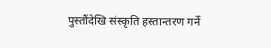पुस्तौंदेखि संस्कृति हस्तान्तरण गर्ने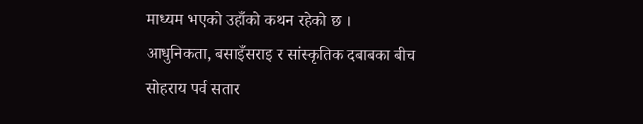माध्यम भएको उहाँको कथन रहेको छ ।
आधुनिकता, बसाइँसराइ र सांस्कृतिक दबाबका बीच सोहराय पर्व सतार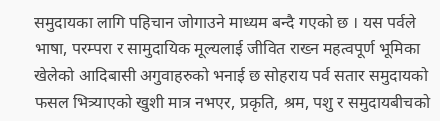समुदायका लागि पहिचान जोगाउने माध्यम बन्दै गएको छ । यस पर्वले भाषा, परम्परा र सामुदायिक मूल्यलाई जीवित राख्न महत्वपूर्ण भूमिका खेलेको आदिबासी अगुवाहरुको भनाई छ सोहराय पर्व सतार समुदायको फसल भित्र्याएको खुशी मात्र नभएर, प्रकृति, श्रम, पशु र समुदायबीचको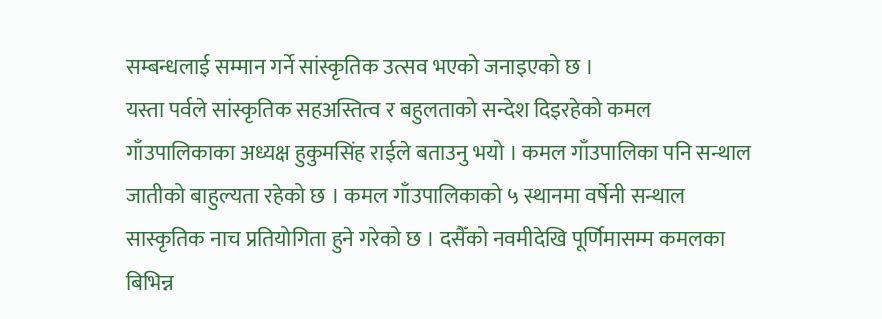सम्बन्धलाई सम्मान गर्ने सांस्कृतिक उत्सव भएको जनाइएको छ ।
यस्ता पर्वले सांस्कृतिक सहअस्तित्व र बहुलताको सन्देश दिइरहेको कमल गाँउपालिकाका अध्यक्ष हुकुमसिंह राईले बताउनु भयो । कमल गाँउपालिका पनि सन्थाल जातीको बाहुल्यता रहेको छ । कमल गाँउपालिकाको ५ स्थानमा वर्षेनी सन्थाल सास्कृतिक नाच प्रतियोगिता हुने गरेको छ । दसैँको नवमीदेखि पूर्णिमासम्म कमलका बिभिन्न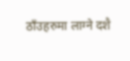ठाँउहरुमा लाग्ने दशै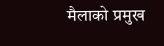मैलाको प्रमुख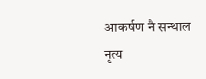आकर्षण नै सन्थाल नृत्य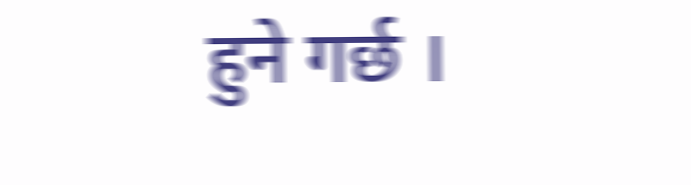हुने गर्छ ।